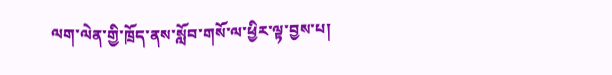ལག་ལེན་གྱི་ཁྲོད་ནས་སློབ་གསོ་ལ་ཕྱིར་ལྟ་བྱས་པ།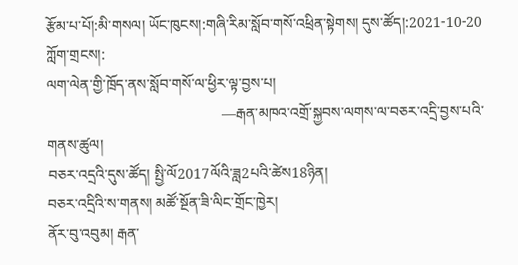རྩོམ་པ་པོ།:མི་གསལ། ཡོང་ཁུངས།:གཞི་རིམ་སློབ་གསོ་འཕྲིན་སྟེགས། དུས་ཚོད།:2021-10-20 ཀློག་གྲངས།:
ལག་ལེན་གྱི་ཁྲོད་ནས་སློབ་གསོ་ལ་ཕྱིར་ལྟ་བྱས་པ།
                                                —རྒན་མཁའ་འགྲོ་སྐྱབས་ལགས་ལ་བཅར་འདྲི་བྱས་པའི་གནས་ཚུལ།
བཅར་འདྲའི་དུས་ཚོད། སྤྱི་ལོ2017ལོའི་ཟླ2པའི་ཚེས18ཉིན།
བཅར་འདྲིའི་ས་གནས། མཚོ་སྔོན་ཟི་ལིང་གྲོང་ཁྱེར།
ནོར་བུ་འབུམ། རྒན་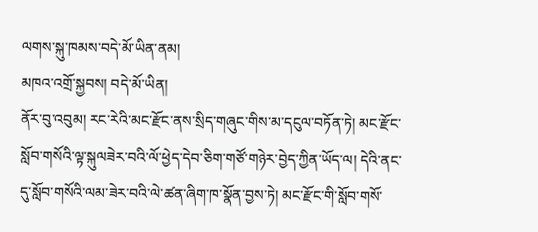ལགས་སྐུ་ཁམས་བདེ་མོ་ཡིན་ནམ།
མཁའ་འགྲོ་སྐྱབས། བདེ་མོ་ཡིན།
ནོར་བུ་འབུམ། རང་རེའི་མང་རྫོང་ནས་སྲིད་གཞུང་གིས་མ་དངུལ་བཏོན་ཏེ། མང་རྫོང་སློབ་གསོའི་ལྟ་སྐུལཟེར་བའི་ལོ་ཕྱེད་དེབ་ཅིག་གཙོ་གཉེར་བྱེད་ཀྱིན་ཡོད་ལ། དེའི་ནང་དུ་སློབ་གསོའི་ལམ་ཟེར་བའི་ལེ་ཚན་ཞིག་ཁ་སྣོན་བྱས་ཏེ། མང་རྫོང་གི་སློབ་གསོ་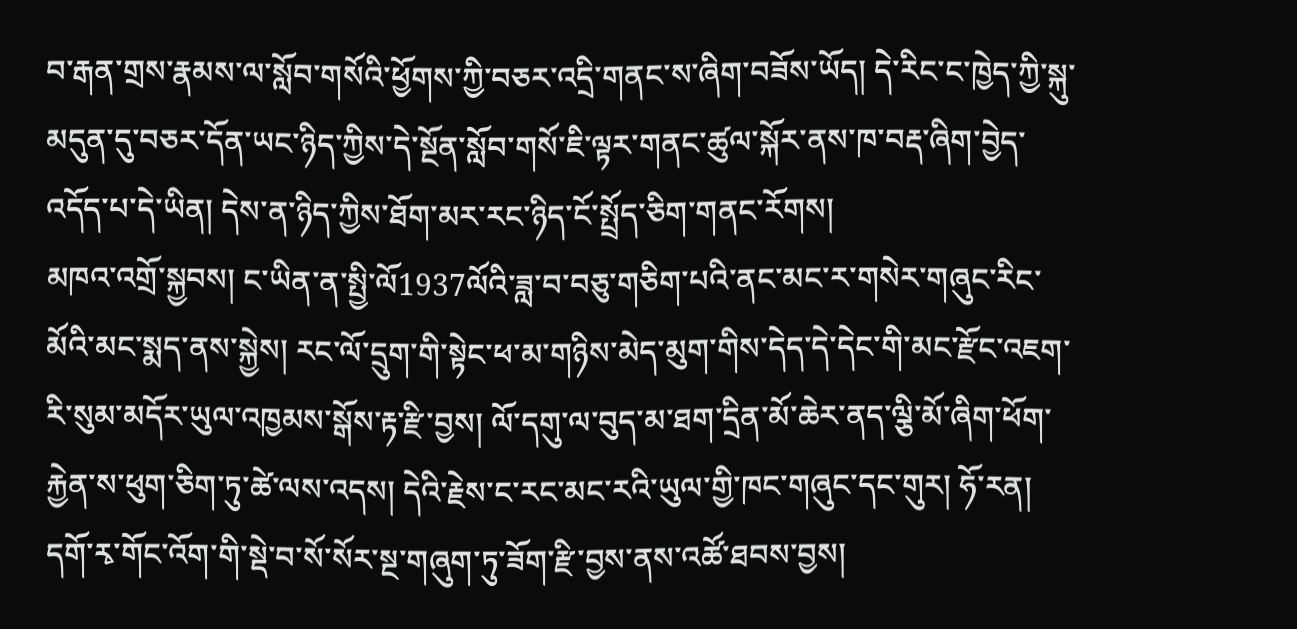བ་རྒན་གྲས་རྣམས་ལ་སློབ་གསོའི་ཕྱོགས་ཀྱི་བཅར་འདྲི་གནང་ས་ཞིག་བཟོས་ཡོད། དེ་རིང་ང་ཁྱེད་ཀྱི་སྐུ་མདུན་དུ་བཅར་དོན་ཡང་ཉིད་ཀྱིས་དེ་སྔོན་སློབ་གསོ་ཇི་ལྟར་གནང་ཚུལ་སྐོར་ནས་ཁ་བརྡ་ཞིག་བྱེད་འདོད་པ་དེ་ཡིན། དེས་ན་ཉིད་ཀྱིས་ཐོག་མར་རང་ཉིད་ངོ་སྤྲོད་ཅིག་གནང་རོགས།
མཁའ་འགྲོ་སྐྱབས། ང་ཡིན་ན་སྤྱི་ལོ1937ལོའི་ཟླ་བ་བཅུ་གཅིག་པའི་ནང་མང་ར་གསེར་གཞུང་རིང་མོའི་མང་སྨད་ནས་སྐྱེས། རང་ལོ་དྲུག་གི་སྟེང་ཕ་མ་གཉིས་མེད་མུག་གིས་དེད་དེ་དེང་གི་མང་རྫོང་འཇག་རི་སུམ་མདོར་ཡུལ་འཁྱམས་སྒོས་རྟ་རྫི་བྱས། ལོ་དགུ་ལ་བུད་མ་ཐག་དྲིན་མོ་ཆེར་ནད་ལྕི་མོ་ཞིག་ཕོག་རྐྱེན་ས་ཕུག་ཅིག་ཏུ་ཚེ་ལས་འདས། དེའི་རྗེས་ང་རང་མང་རའི་ཡུལ་གྱི་ཁང་གཞུང་དང་གུར། ཧོ་རན། དགོ་རྭ་གོང་འོག་གི་སྡེ་བ་སོ་སོར་སྔ་གཞུག་ཏུ་ཟོག་རྫི་བྱས་ནས་འཚོ་ཐབས་བྱས།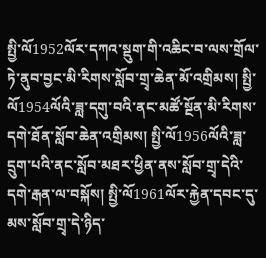སྤྱི་ལོ1952ལོར་དཀའ་སྡུག་གི་འཆིང་བ་ལས་གྲོལ་ཏེ་ནུབ་བྱང་མི་རིགས་སློབ་གྲྭ་ཆེན་མོ་འགྲིམས། སྤྱི་ལོ1954ལོའི་ཟླ་དགུ་བའི་ནང་མཚོ་སྔོན་མི་རིགས་དགེ་ཐོན་སློབ་ཆེན་འགྲིམས། སྤྱི་ལོ1956ལོའི་ཟླ་དྲུག་པའི་ནང་སློབ་མཐར་ཕྱིན་ནས་སློབ་གྲྭ་དེའི་དགེ་རྒན་ལ་བསྐོས། སྤྱི་ལོ1961ལོར་རྐྱེན་དབང་དུ་མས་སློབ་གྲྭ་དེ་ཉིད་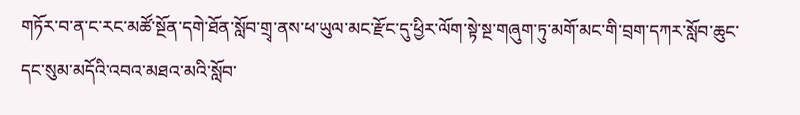གཏོར་བ་ན་ང་རང་མཚོ་སྔོན་དགེ་ཐོན་སློབ་གྲྭ་ནས་ཕ་ཡུལ་མང་རྫོང་དུ་ཕྱིར་ལོག་སྟེ་སྔ་གཞུག་ཏུ་མགོ་མང་གི་བྲག་དཀར་སློབ་ཆུང་དང་སུམ་མདོའི་འབའ་མཐའ་མའི་སློབ་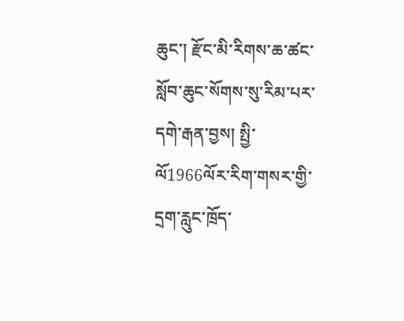ཆུང་། རྫོང་མི་རིགས་ཆ་ཚང་སློབ་ཆུང་སོགས་སུ་རིམ་པར་དགེ་རྒན་བྱས། སྤྱི་ལོ1966ལོར་རིག་གསར་གྱི་དྲག་རླུང་ཁྲོད་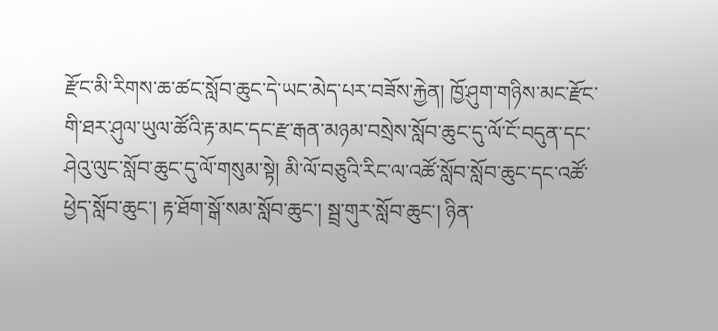རྫོང་མི་རིགས་ཆ་ཚང་སློབ་ཆུང་དེ་ཡང་མེད་པར་བཟོས་རྐྱེན། ཁྱོ་ཤུག་གཉིས་མང་རྫོང་གི་ཐར་ཤུལ་ཡུལ་ཚོའི་རྟ་མང་དང་རྫ་རྒན་མཉམ་བསྲེས་སློབ་ཆུང་དུ་ལོ་ངོ་བདུན་དང་ཤེའུ་ལུང་སློབ་ཆུང་དུ་ལོ་གསུམ་སྟེ། མི་ལོ་བཅུའི་རིང་ལ་འཚོ་སློབ་སློབ་ཆུང་དང་འཚོ་ཕྱེད་སློབ་ཆུང་། རྟ་ཐོག་སྒོ་སམ་སློབ་ཆུང་། སྦྲ་གུར་སློབ་ཆུང་། ཉིན་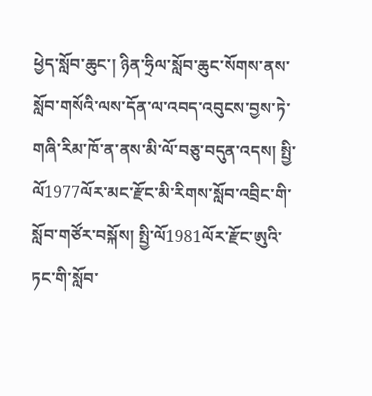ཕྱེད་སློབ་ཆུང་། ཉིན་ཧྲིལ་སློབ་ཆུང་སོགས་ནས་སློབ་གསོའི་ལས་དོན་ལ་འབད་འབུངས་བྱས་ཏེ་གཞི་རིམ་ཁོ་ན་ནས་མི་ལོ་བཅུ་བདུན་འདས། སྤྱི་ལོ1977ལོར་མང་རྫོང་མི་རིགས་སློབ་འབྲིང་གི་སློབ་གཙོར་བསྐོས། སྤྱི་ལོ1981ལོར་རྫོང་ཨུའི་ཏང་གི་སློབ་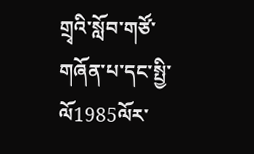གྲྭའི་སློབ་གཙོ་གཞོན་པ་དང་སྤྱི་ལོ1985ལོར་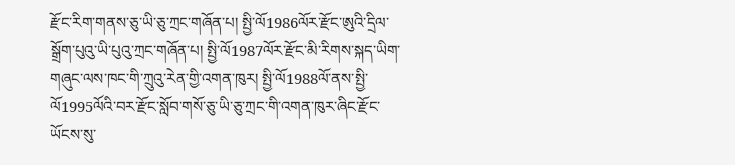རྫོང་རིག་གནས་ཅུ་ཡི་ཅུ་ཀྲང་གཞོན་པ། སྤྱི་ལོ1986ལོར་རྫོང་ཨུའི་དྲིལ་སྒྲོག་པུའུ་ཡི་པུའུ་ཀྲང་གཞོན་པ། སྤྱི་ལོ1987ལོར་རྫོང་མི་རིགས་སྐད་ཡིག་གཞུང་ལས་ཁང་གི་ཀྲུའུ་རེན་གྱི་འགན་ཁུར། སྤྱི་ལོ1988ལོ་ནས་སྤྱི་ལོ1995ལོའི་བར་རྫོང་སློབ་གསོ་ཅུ་ཡི་ཅུ་ཀྲང་གི་འགན་ཁུར་ཞིང་རྫོང་ཡོངས་སུ་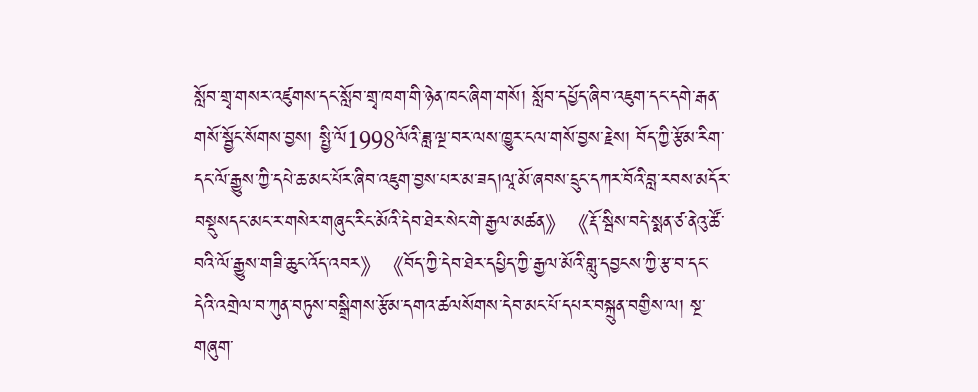སློབ་གྲྭ་གསར་འཛུགས་དང་སློབ་གྲྭ་ཁག་གི་ཉེན་ཁང་ཞིག་གསོ། སློབ་དཔྱོད་ཞིབ་འཇུག་དང་དགེ་རྒན་གསོ་སྦྱོང་སོགས་བྱས། སྤྱི་ལོ1998ལོའི་ཟླ་ལྔ་བར་ལས་ཁྱུར་ངལ་གསོ་བྱས་རྗེས། བོད་ཀྱི་རྩོམ་རིག་དང་ལོ་རྒྱུས་ཀྱི་དཔེ་ཆ་མང་པོར་ཞིབ་འཇུག་བྱས་པར་མ་ཟད།ལཱ་མོ་ཞབས་དྲུང་དཀར་བོའི་བླ་རབས་མདོར་བསྡུསདང་མང་ར་གསེར་གཞུང་རིང་མོའི་དེབ་ཐེར་སེང་གེ་རྒྱལ་མཚན》《རྡོ་སྦིས་བདེ་སྨན་ཙ་ནེའུ་ཚོ་བའི་ལོ་རྒྱུས་གཟི་ཆུང་འོད་འབར》《བོད་ཀྱི་དེབ་ཐེར་དཔྱིད་ཀྱི་རྒྱལ་མོའི་གླུ་དབྱངས་ཀྱི་རྩ་བ་དང་དེའི་འགྲེལ་བ་ཀུན་བཏུས་བསྒྲིགས་རྩོམ་དགའ་ཚལསོགས་དེབ་མང་པོ་དཔར་བསྐྲུན་བགྱིས་ལ། སྔ་གཞུག་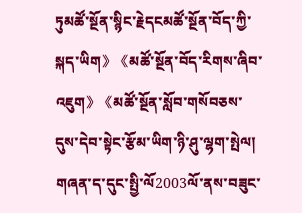ཏུམཚོ་སྔོན་སྙིང་རྗེདངམཚོ་སྔོན་བོད་ཀྱི་སྐད་ཡིག》《མཚོ་སྔོན་བོད་རིགས་ཞིབ་འཇུག》《མཚོ་སྔོན་སློབ་གསོབཅས་དུས་དེབ་སྟེང་རྩོམ་ཡིག་ཉི་ཤུ་ལྷག་སྤེལ།  གཞན་ད་དུང་སྤྱི་ལོ2003ལོ་ནས་བཟུང་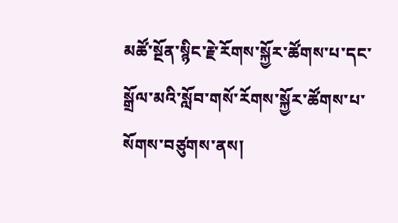མཚོ་སྔོན་སྙིང་རྗེ་རོགས་སྐྱོར་ཚོགས་པ་དང་སྒྲོལ་མའི་སློབ་གསོ་རོགས་སྐྱོར་ཚོགས་པ་སོགས་བཙུགས་ནས།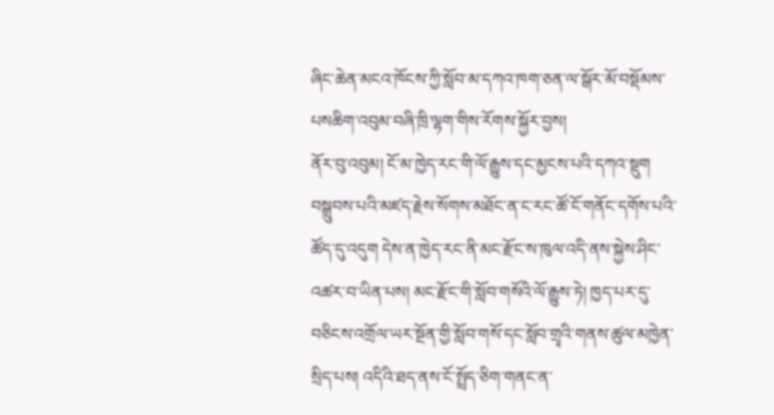ཞིང་ཆེན་མངའ་ཁོངས་ཀྱི་སློབ་མ་དཀའ་ཁག་ཅན་ལ་སྒོར་མོ་བསྡོམས་པསཆིག་འབུམ་བཞི་ཁྲི་ལྷག་གིས་རོགས་སྐྱོར་བྱས།
ནོར་བུ་འབུམ། ངོ་མ་ཁྱེད་རང་གི་ལོ་རྒྱུས་དང་མྱངས་པའི་དཀའ་སྡུག བསྒྲུབས་པའི་མཛད་རྗེས་སོགས་མཐོང་ན་ང་རང་ཚོ་ངོ་གནོང་དགོས་པའི་ཚོད་དུ་འདུག དེས་ན་ཁྱེད་རང་ནི་མང་རྫོང་ས་ཁུལ་འདི་ནས་སྐྱེས་ཤིང་འཚར་བ་ཡིན་པས། མང་རྫོང་གི་སློབ་གསོའི་ལོ་རྒྱུས་ཏེ། ཁྱད་པར་དུ་བཅིངས་འགྲོལ་ཡར་སྔོན་གྱི་སློབ་གསོ་དང་སློབ་གྲྭའི་གནས་ཚུལ་མཁྱེན་སྲིད་པས། འདིའི་ཐད་ནས་ངོ་སྤྲོད་ཅིག་གནང་ན་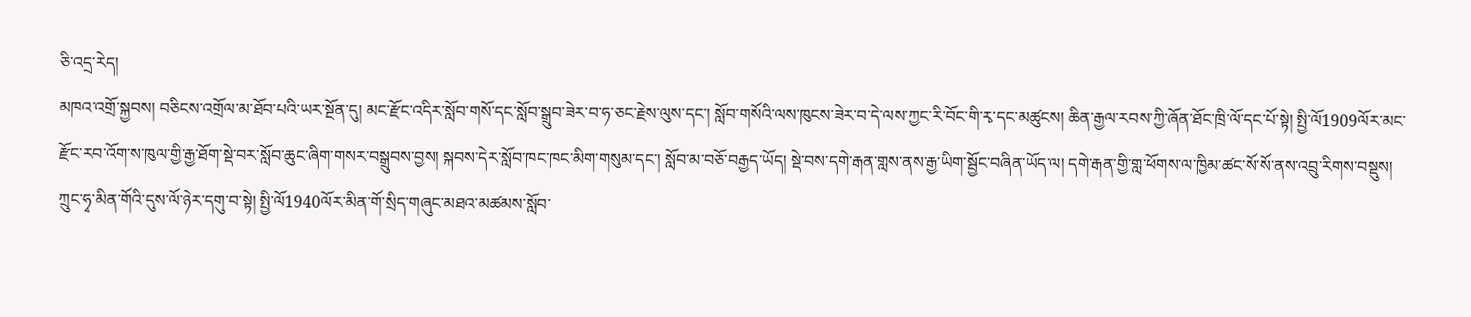ཅི་འདྲ་རེད།
མཁའ་འགྲོ་སྐྱབས། བཅིངས་འགྲོལ་མ་ཐོབ་པའི་ཡར་སྔོན་དུ། མང་རྫོང་འདིར་སློབ་གསོ་དང་སློབ་སྒྲུབ་ཟེར་བ་ཧ་ཅང་རྗེས་ལུས་དང་། སློབ་གསོའི་ལས་ཁུངས་ཟེར་བ་དེ་ལས་ཀྱང་རི་བོང་གི་རྭ་དང་མཚུངས། ཆིན་རྒྱལ་རབས་ཀྱི་ཞོན་ཐོང་ཁྲི་ལོ་དང་པོ་སྟེ། སྤྱི་ལོ1909ལོར་མང་རྫོང་རབ་འོག་ས་ཁུལ་གྱི་རྒྱ་ཐོག་སྡེ་བར་སློབ་ཆུང་ཞིག་གསར་བསྒྲུབས་བྱས། སྐབས་དེར་སློབ་ཁང་ཁང་མིག་གསུམ་དང་། སློབ་མ་བཅོ་བརྒྱད་ཡོད། སྡེ་བས་དགེ་རྒན་གླས་ནས་རྒྱ་ཡིག་སྦྱོང་བཞིན་ཡོད་ལ། དགེ་རྒན་གྱི་གླ་ཕོགས་ལ་ཁྱིམ་ཚང་སོ་སོ་ནས་འབྲུ་རིགས་བསྡུས། ཀྲུང་ཧྭ་མིན་གོའི་དུས་ལོ་ཉེར་དགུ་བ་སྟེ། སྤྱི་ལོ1940ལོར་མིན་གོ་སྲིད་གཞུང་མཐའ་མཚམས་སློབ་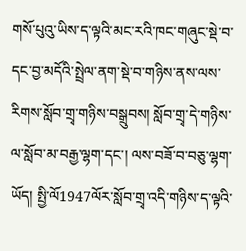གསོ་པུའུ་ཡིས་ད་ལྟའི་མང་རའི་ཁང་གཞུང་སྡེ་བ་དང་བྱ་མདོའི་སྤྲེལ་ནག་སྡེ་བ་གཉིས་ནས་ལས་རིགས་སློབ་གྲྭ་གཉིས་བསྒྲུབས། སློབ་གྲྭ་དེ་གཉིས་ལ་སློབ་མ་བརྒྱ་ལྷག་དང་། ལས་བཟོ་བ་བཅུ་ལྷག་ཡོད། སྤྱི་ལོ1947ལོར་སློབ་གྲྭ་འདི་གཉིས་ད་ལྟའི་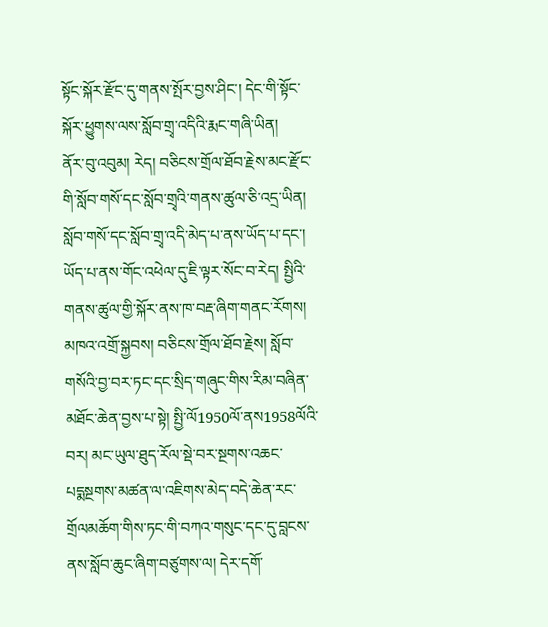སྟོང་སྐོར་རྫོང་དུ་གནས་སྤོར་བྱས་ཤིང་། དེང་གི་སྟོང་སྐོར་ཕྱུགས་ལས་སློབ་གྲྭ་འདིའི་རྨང་གཞི་ཡིན།
ནོར་བུ་འབུམ། རེད། བཅིངས་གྲོལ་ཐོབ་རྗེས་མང་རྫོང་གི་སློབ་གསོ་དང་སློབ་གྲྭའི་གནས་ཚུལ་ཅི་འདྲ་ཡིན། སློབ་གསོ་དང་སློབ་གྲྭ་འདི་མེད་པ་ནས་ཡོད་པ་དང་། ཡོད་པ་ནས་གོང་འཕེལ་དུ་ཇི་ལྟར་སོང་བ་རེད། སྤྱིའི་གནས་ཚུལ་གྱི་སྐོར་ནས་ཁ་བརྡ་ཞིག་གནང་རོགས།
མཁའ་འགྲོ་སྐྱབས། བཅིངས་གྲོལ་ཐོབ་རྗེས། སློབ་གསོའི་བྱ་བར་ཏང་དང་སྲིད་གཞུང་གིས་རིམ་བཞིན་མཐོང་ཆེན་བྱས་པ་སྟེ། སྤྱི་ལོ1950ལོ་ནས1958ལོའི་བར། མང་ཡུལ་ཐུད་རོལ་སྡེ་བར་སྔགས་འཆང་པདྨསྔགས་མཚན་ལ་འཇིགས་མེད་བདེ་ཆེན་རང་གྲོལམཆོག་གིས་ཏང་གི་བཀའ་གསུང་དང་དུ་བླངས་ནས་སློབ་ཆུང་ཞིག་བཙུགས་ལ། དེར་དགོ་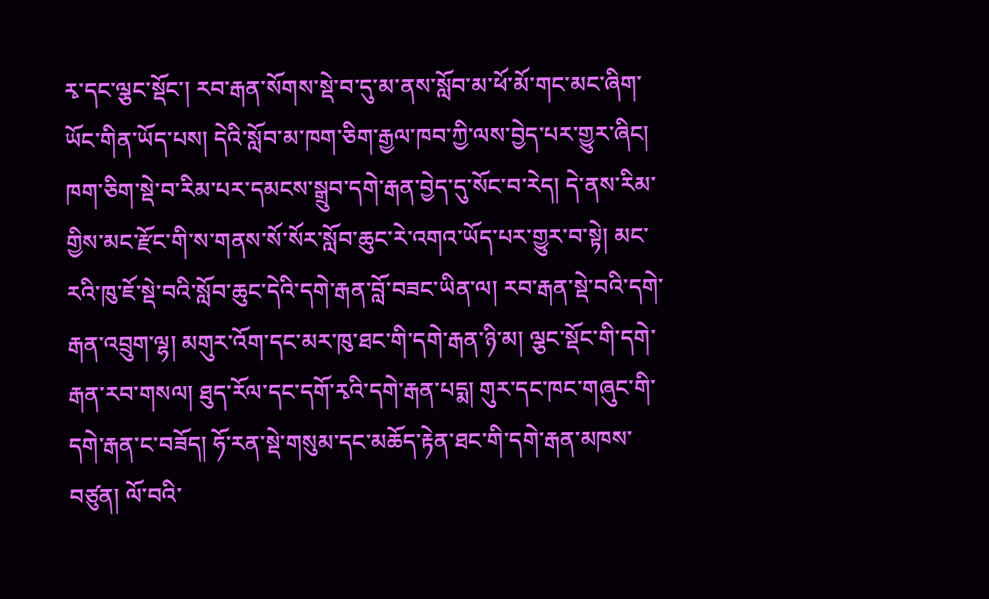རྭ་དང་ལྕང་སྡོང་། རབ་རྒན་སོགས་སྡེ་བ་དུ་མ་ནས་སློབ་མ་ཕོ་མོ་གང་མང་ཞིག་ཡོང་གིན་ཡོད་པས། དེའི་སློབ་མ་ཁག་ཅིག་རྒྱལ་ཁབ་ཀྱི་ལས་བྱེད་པར་གྱུར་ཞིང། ཁག་ཅིག་སྡེ་བ་རིམ་པར་དམངས་སྒྲུབ་དགེ་རྒན་བྱེད་དུ་སོང་བ་རེད། དེ་ནས་རིམ་གྱིས་མང་རྫོང་གི་ས་གནས་སོ་སོར་སློབ་ཆུང་རེ་འགའ་ཡོད་པར་གྱུར་བ་སྟེ། མང་རའི་ཁུ་ཇོ་སྡེ་བའི་སློབ་ཆུང་དེའི་དགེ་རྒན་བློ་བཟང་ཡིན་ལ། རབ་རྒན་སྡེ་བའི་དགེ་རྒན་འབྲུག་ལྷ། མགུར་འོག་དང་མར་ཁུ་ཐང་གི་དགེ་རྒན་ཉི་མ། ལྕང་སྡོང་གི་དགེ་རྒན་རབ་གསལ། ཐུད་རོལ་དང་དགོ་རྭའི་དགེ་རྒན་པདྨ། གུར་དང་ཁང་གཞུང་གི་དགེ་རྒན་ང་བཟོད། ཧོ་རན་སྡེ་གསུམ་དང་མཆོད་རྟེན་ཐང་གི་དགེ་རྒན་མཁས་བཙུན། ལོ་བའི་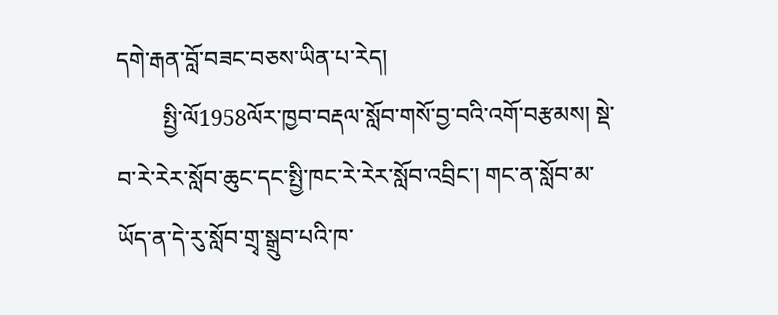དགེ་རྒན་བློ་བཟང་བཅས་ཡིན་པ་རེད།
        སྤྱི་ལོ1958ལོར་ཁྱབ་བརྡལ་སློབ་གསོ་བྱ་བའི་འགོ་བརྩམས། སྡེ་བ་རེ་རེར་སློབ་ཆུང་དང་སྤྱི་ཁང་རེ་རེར་སློབ་འབྲིང་། གང་ན་སློབ་མ་ཡོད་ན་དེ་རུ་སློབ་གྲྭ་སྒྲུབ་པའི་ཁ་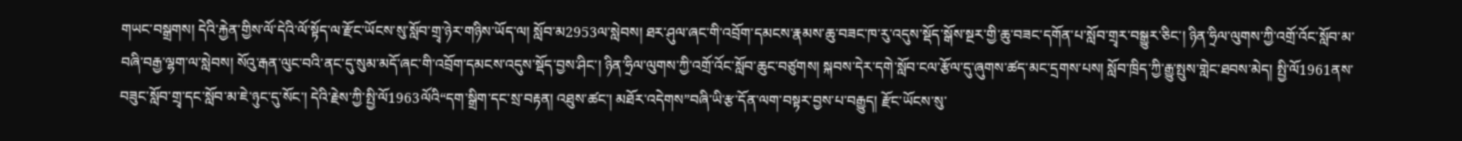གཡང་བསྒྲགས། དེའི་རྐྱེན་གྱིས་ལོ་དེའི་ལོ་སྟོད་ལ་རྫོང་ཡོངས་སུ་སློབ་གྲྭ་ཉེར་གཉིས་ཡོད་ལ། སློབ་མ2953ལ་སླེབས། ཐར་ཤུལ་ཞང་གི་འབྲོག་དམངས་རྣམས་ཆུ་བཟང་ཁ་རུ་འདུས་སྡོད་སྒོས་སྔར་གྱི་ཆུ་བཟང་དགོན་པ་སློབ་གྲྭར་བསྒྱུར་ཅིང་། ཉིན་ཧྲིལ་ལུགས་ཀྱི་འགྲོ་འོང་སློབ་མ་བཞི་བརྒྱ་ལྷག་ལ་སླེབས། སོའུ་རྒན་ལུང་བའི་ནང་དུ་སུམ་མདོ་ཞང་གི་འབྲོག་དམངས་འདུས་སྡོད་བྱས་ཤིང་། ཉིན་ཧྲིལ་ལུགས་ཀྱི་འགྲོ་འོང་སློབ་ཆུང་བཙུགས། སྐབས་དེར་དགེ་སློབ་ངལ་རྩོལ་དུ་ཞུགས་ཚད་མང་དྲགས་པས། སློབ་ཁྲིད་ཀྱི་རྒྱུ་སྤུས་གླེང་ཐབས་མེད། སྤྱི་ལོ1961ནས་བཟུང་སློབ་གྲྭ་དང་སློབ་མ་ཇེ་ཉུང་དུ་སོང་། དེའི་རྗེས་ཀྱི་སྤྱི་ལོ1963ལོའི“དག་སྒྲིག་དང་སྲ་བརྟན། འཐུས་ཚང་། མཐོར་འདེགས”བཞི་ཡི་རྩ་དོན་ལག་བསྟར་བྱས་པ་བརྒྱུད། རྫོང་ཡོངས་སུ་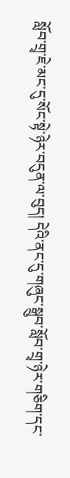སློབ་གྲྭ་ཇེ་མང་དུ་སོང་སྟེ་ཉེར་བདུན་ལ་བུད། དེའི་ནང་དུ་གཞུང་སྒྲུབ་སློབ་གྲྭ་ཉེར་གཅིག་དང་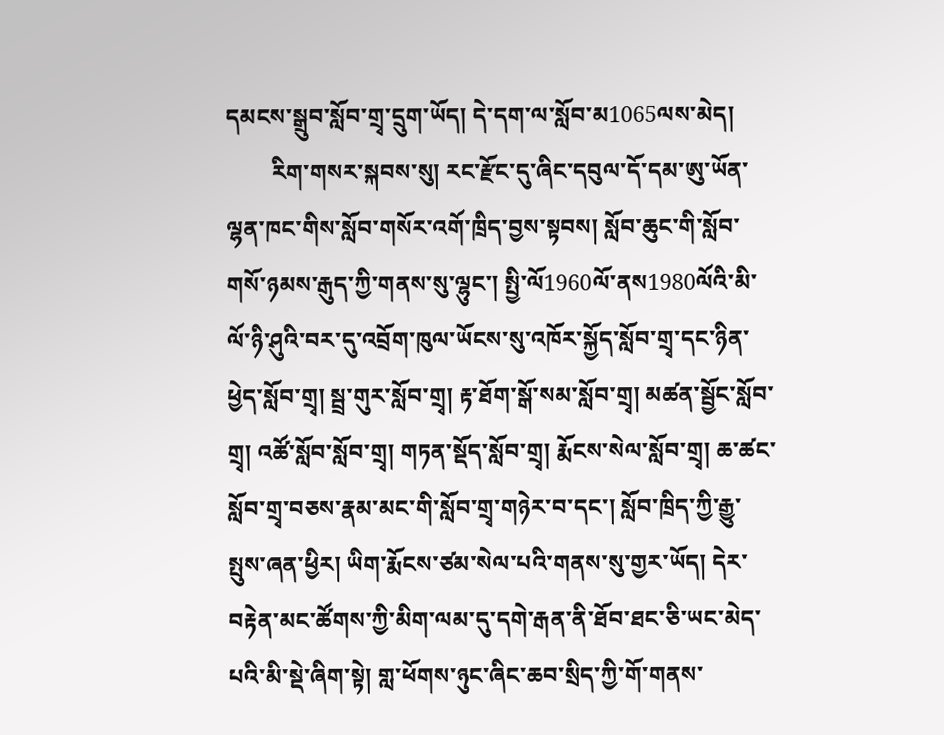དམངས་སྒྲུབ་སློབ་གྲྭ་དྲུག་ཡོད། དེ་དག་ལ་སློབ་མ1065ལས་མེད།
        རིག་གསར་སྐབས་སུ། རང་རྫོང་དུ་ཞིང་དབུལ་དོ་དམ་ཨུ་ཡོན་ལྷན་ཁང་གིས་སློབ་གསོར་འགོ་ཁྲིད་བྱས་སྟབས། སློབ་ཆུང་གི་སློབ་གསོ་ཉམས་རྒུད་ཀྱི་གནས་སུ་ལྷུང་། སྤྱི་ལོ1960ལོ་ནས1980ལོའི་མི་ལོ་ཉི་ཤུའི་བར་དུ་འབྲོག་ཁུལ་ཡོངས་སུ་འཁོར་སྐྱོད་སློབ་གྲྭ་དང་ཉིན་ཕྱེད་སློབ་གྲྭ། སྦྲ་གུར་སློབ་གྲྭ། རྟ་ཐོག་སྒོ་སམ་སློབ་གྲྭ། མཚན་སྦྱོང་སློབ་གྲྭ། འཚོ་སློབ་སློབ་གྲྭ། གཏན་སྡོད་སློབ་གྲྭ། རྨོངས་སེལ་སློབ་གྲྭ། ཆ་ཚང་སློབ་གྲྭ་བཅས་རྣམ་མང་གི་སློབ་གྲྭ་གཉེར་བ་དང་། སློབ་ཁྲིད་ཀྱི་རྒྱུ་སྤུས་ཞན་ཕྱིར། ཡིག་རྨོངས་ཙམ་སེལ་པའི་གནས་སུ་གྱར་ཡོད། དེར་བརྟེན་མང་ཚོགས་ཀྱི་མིག་ལམ་དུ་དགེ་རྒན་ནི་ཐོབ་ཐང་ཅི་ཡང་མེད་པའི་མི་སྡེ་ཞིག་སྟེ། གླ་ཕོགས་ཉུང་ཞིང་ཆབ་སྲིད་ཀྱི་གོ་གནས་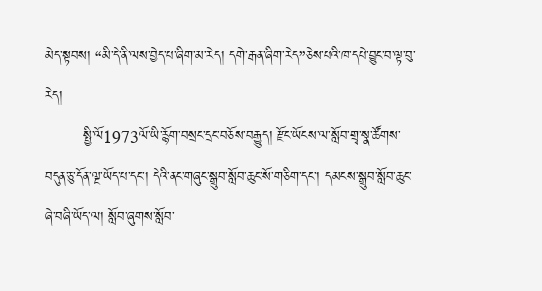མེད་སྟབས། “མི་དེ་ནི་ལས་བྱེད་པ་ཞིག་མ་རེད། དགེ་རྒན་ཞིག་རེད”ཅེས་པའི་ཁ་དཔེ་བྱུང་བ་ལྟ་བུ་རེད།
        སྤྱི་ལོ1973ལོ་ཡི་རྙོག་བསྲང་དྲང་བཅོས་བརྒྱུད། རྫོང་ཡོངས་ལ་སློབ་གྲྭ་སྣ་ཚོགས་བདུན་ཅུ་དོན་ལྔ་ཡོད་པ་དང་། དེའི་ནང་གཞུང་སྒྲུབ་སློབ་ཆུང་སོ་གཅིག་དང་། དམངས་སྒྲུབ་སློབ་ཆུང་ཞེ་བཞི་ཡོད་ལ། སློབ་ཞུགས་སློབ་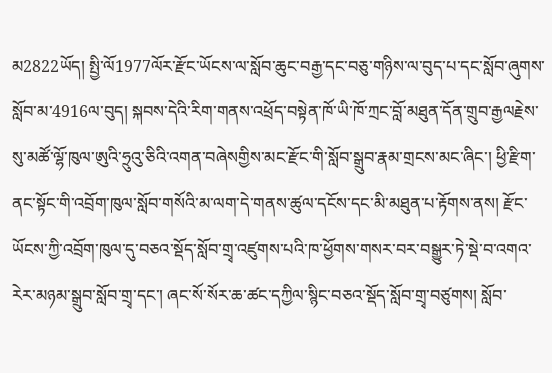མ2822ཡོད། སྤྱི་ལོ1977ལོར་རྫོང་ཡོངས་ལ་སློབ་ཆུང་བརྒྱ་དང་བཅུ་གཉིས་ལ་བུད་པ་དང་སློབ་ཞུགས་སློབ་མ་4916ལ་བུད། སྐབས་དེའི་རིག་གནས་འཕྲོད་བསྟེན་ཁོ་ཡི་ཁོ་ཀྲང་བློ་མཐུན་དོན་གྲུབ་རྒྱལརྗེས་སུ་མཚོ་ལྷོ་ཁུལ་ཨུའི་ཧྲུའུ་ཅིའི་འགན་བཞེསགྱིས་མང་རྫོང་གི་སློབ་སྒྲུབ་རྣམ་གྲངས་མང་ཞིང་། ཕྱི་རྫིག་ནང་སྟོང་གི་འབྲོག་ཁུལ་སློབ་གསོའི་མ་ལག་དེ་གནས་ཚུལ་དངོས་དང་མི་མཐུན་པ་རྟོགས་ནས། རྫོང་ཡོངས་ཀྱི་འབྲོག་ཁུལ་དུ་བཅའ་སྡོད་སློབ་གྲྭ་འཛུགས་པའི་ཁ་ཕྱོགས་གསར་བར་བསྒྱུར་ཏེ་སྡེ་བ་འགའ་རེར་མཉམ་སྒྲུབ་སློབ་གྲྭ་དང་། ཞང་སོ་སོར་ཆ་ཚང་དཀྱིལ་སྙིང་བཅའ་སྡོད་སློབ་གྲྭ་བཙུགས། སློབ་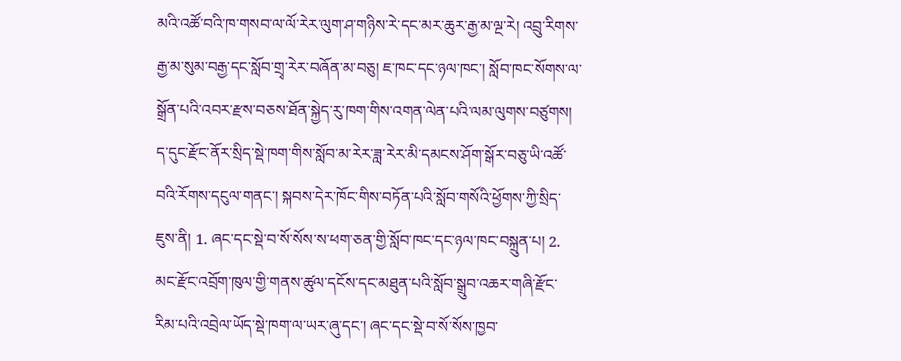མའི་འཚོ་བའི་ཁ་གསབ་ལ་ལོ་རེར་ལུག་ཤ་གཉིས་རེ་དང་མར་ཆུར་རྒྱ་མ་ལྔ་རེ། འབྲུ་རིགས་རྒྱ་མ་སུམ་བརྒྱ་དང་སློབ་གྲྭ་རེར་བཞོན་མ་བཅུ། ཇ་ཁང་དང་ཉལ་ཁང་། སློབ་ཁང་སོགས་ལ་སྒྲོན་པའི་འབར་རྫས་བཅས་ཐོན་སྐྱེད་རུ་ཁག་གིས་འགན་ལེན་པའི་ལམ་ལུགས་བཙུགས། ད་དུང་རྫོང་ནོར་སྲིད་སྡེ་ཁག་གིས་སློབ་མ་རེར་ཟླ་རེར་མི་དམངས་ཤོག་སྒོར་བཅུ་ཡི་འཚོ་བའི་རོགས་དངུལ་གནང་། སྐབས་དེར་ཁོང་གིས་བཏོན་པའི་སློབ་གསོའི་ཕྱོགས་ཀྱི་སྲིད་ཇུས་ནི། 1. ཞང་དང་སྡེ་བ་སོ་སོས་ས་ཕག་ཅན་གྱི་སློབ་ཁང་དང་ཉལ་ཁང་བསྐྲུན་པ། 2. མང་རྫོང་འབྲོག་ཁུལ་གྱི་གནས་ཚུལ་དངོས་དང་མཐུན་པའི་སློབ་སྒྲུབ་འཆར་གཞི་རྫོང་རིམ་པའི་འབྲེལ་ཡོད་སྡེ་ཁག་ལ་ཡར་ཞུ་དང་། ཞང་དང་སྡེ་བ་སོ་སོས་ཁྱབ་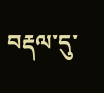བརྡལ་དུ་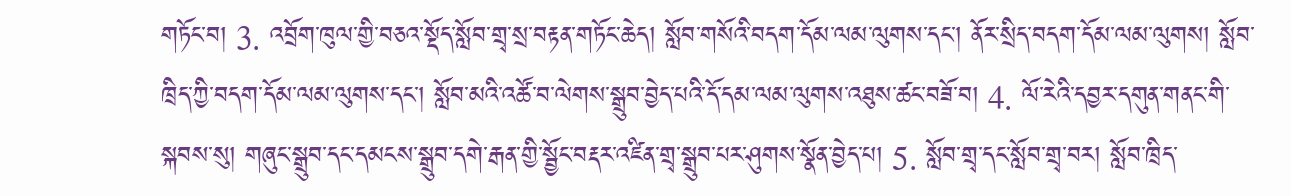གཏོང་བ། 3. འབྲོག་ཁུལ་གྱི་བཅའ་སྡོད་སློབ་གྲྭ་སྲ་བརྟན་གཏོང་ཆེད། སློབ་གསོའི་བདག་དོམ་ལམ་ལུགས་དང་། ནོར་སྲིད་བདག་དོམ་ལམ་ལུགས། སློབ་ཁྲིད་ཀྱི་བདག་དོམ་ལམ་ལུགས་དང་། སློབ་མའི་འཚོ་བ་ལེགས་སྒྲུབ་བྱེད་པའི་དོ་དམ་ལམ་ལུགས་འཐུས་ཚང་བཟོ་བ། 4. ལོ་རེའི་དབྱར་དགུན་གནང་གི་སྐབས་སུ། གཞུང་སྒྲུབ་དང་དམངས་སྒྲུབ་དགེ་རྒན་གྱི་སྦྱོང་བརྡར་འཛིན་གྲྭ་སྒྲུབ་པར་ཤུགས་སྣོན་བྱེད་པ། 5. སློབ་གྲྭ་དང་སློབ་གྲྭ་བར། སློབ་ཁྲིད་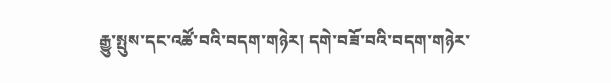རྒྱུ་སྤུས་དང་འཚོ་བའི་བདག་གཉེར། དགེ་བཟོ་བའི་བདག་གཉེར་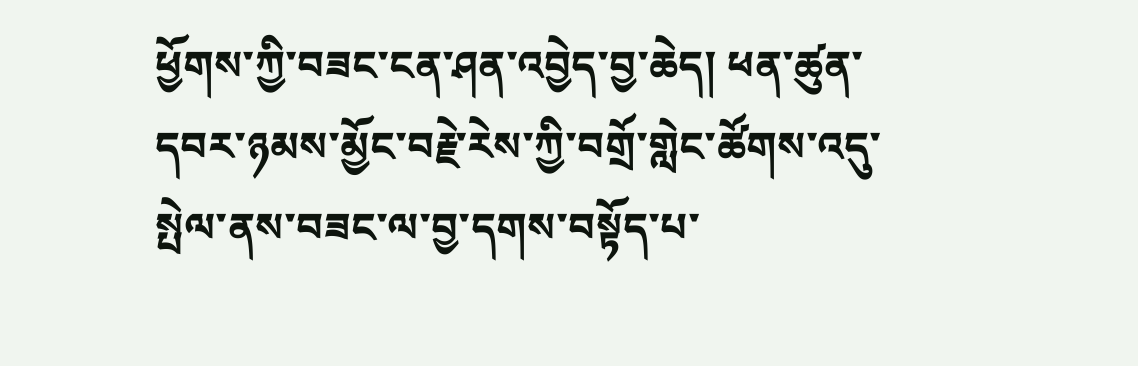ཕྱོགས་ཀྱི་བཟང་ངན་ཤན་འབྱེད་བྱ་ཆེད། ཕན་ཚུན་དབར་ཉམས་མྱོང་བརྗེ་རེས་ཀྱི་བགྲོ་གླེང་ཚོགས་འདུ་སྤེལ་ནས་བཟང་ལ་བྱ་དགས་བསྟོད་པ་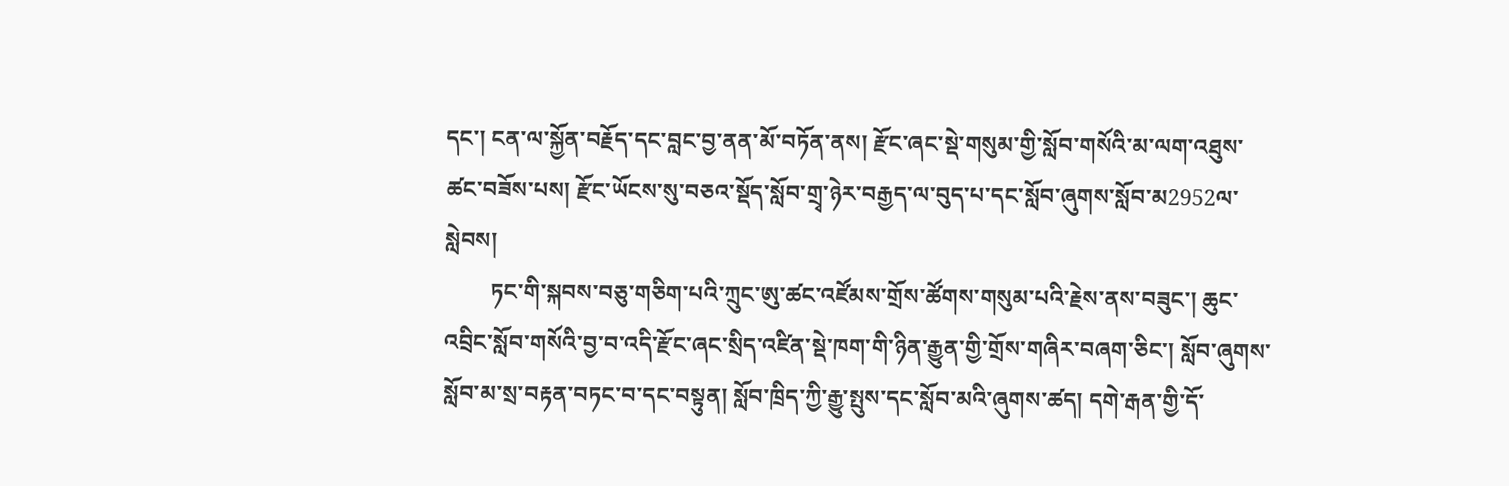དང་། ངན་ལ་སྐྱོན་བརྗོད་དང་བླང་བྱ་ནན་མོ་བཏོན་ནས། རྫོང་ཞང་སྡེ་གསུམ་གྱི་སློབ་གསོའི་མ་ལག་འཐུས་ཚང་བཟོས་པས། རྫོང་ཡོངས་སུ་བཅའ་སྡོད་སློབ་གྲྭ་ཉེར་བརྒྱད་ལ་བུད་པ་དང་སློབ་ཞུགས་སློབ་མ2952ལ་སླེབས།
        ཏང་གི་སྐབས་བཅུ་གཅིག་པའི་ཀྲུང་ཨུ་ཚང་འཛོམས་གྲོས་ཚོགས་གསུམ་པའི་རྗེས་ནས་བཟུང་། ཆུང་འབྲིང་སློབ་གསོའི་བྱ་བ་འདི་རྫོང་ཞང་སྲིད་འཛིན་སྡེ་ཁག་གི་ཉིན་རྒྱུན་གྱི་གྲོས་གཞིར་བཞག་ཅིང་། སློབ་ཞུགས་སློབ་མ་སྲ་བརྟན་བཏང་བ་དང་བསྟུན། སློབ་ཁྲིད་ཀྱི་རྒྱུ་སྤུས་དང་སློབ་མའི་ཞུགས་ཚད། དགེ་རྒན་གྱི་དོ་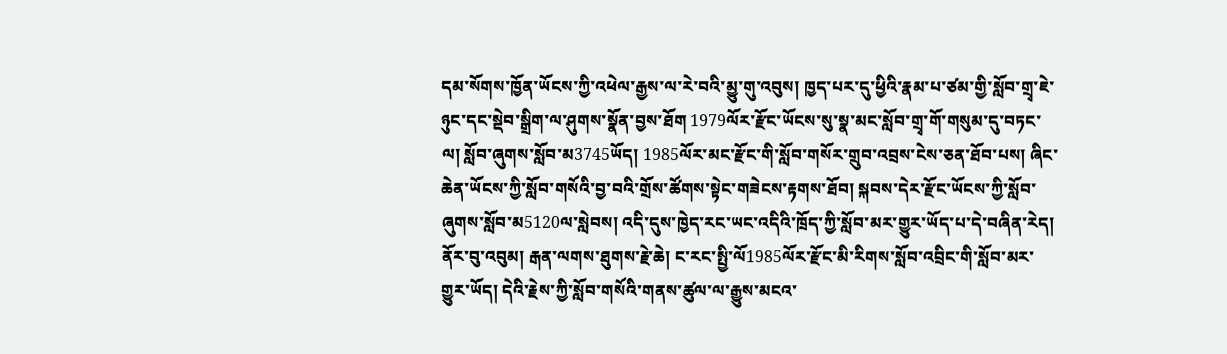དམ་སོགས་ཁྱོན་ཡོངས་ཀྱི་འཕེལ་རྒྱས་ལ་རེ་བའི་མྱུ་གུ་འབུས། ཁྱད་པར་དུ་ཕྱིའི་རྣམ་པ་ཙམ་གྱི་སློབ་གྲྭ་ཇེ་ཉུང་དང་སྡེབ་སྒྲིག་ལ་ཤུགས་སྣོན་བྱས་ཐོག 1979ལོར་རྫོང་ཡོངས་སུ་སྣ་མང་སློབ་གྲྭ་གོ་གསུམ་དུ་བཏང་ལ། སློབ་ཞུགས་སློབ་མ3745ཡོད། 1985ལོར་མང་རྫོང་གི་སློབ་གསོར་གྲུབ་འབྲས་ངེས་ཅན་ཐོབ་པས། ཞིང་ཆེན་ཡོངས་ཀྱི་སློབ་གསོའི་བྱ་བའི་གྲོས་ཚོགས་སྟེང་གཟེངས་རྟགས་ཐོབ། སྐབས་དེར་རྫོང་ཡོངས་ཀྱི་སློབ་ཞུགས་སློབ་མ5120ལ་སླེབས། འདི་དུས་ཁྱེད་རང་ཡང་འདིའི་ཁྲོད་ཀྱི་སློབ་མར་གྱུར་ཡོད་པ་དེ་བཞིན་རེད།
ནོར་བུ་འབུམ། རྒན་ལགས་ཐུགས་རྗེ་ཆེ། ང་རང་སྤྱི་ལོ1985ལོར་རྫོང་མི་རིགས་སློབ་འབྲིང་གི་སློབ་མར་གྱུར་ཡོད། དེའི་རྗེས་ཀྱི་སློབ་གསོའི་གནས་ཚུལ་ལ་རྒྱུས་མངའ་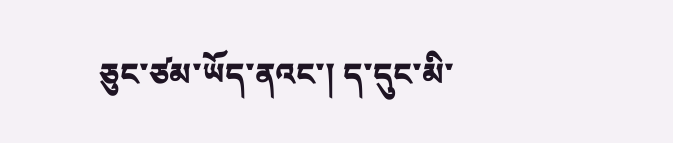ཅུང་ཙམ་ཡོད་ནའང་། ད་དུང་མི་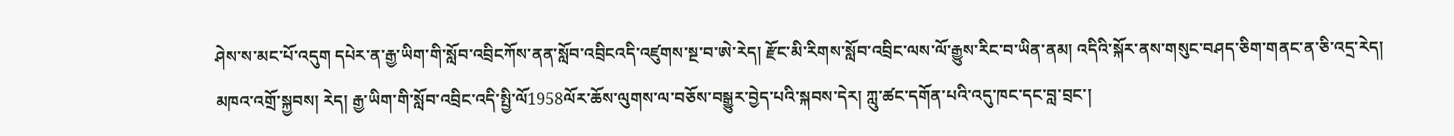ཤེས་ས་མང་པོ་འདུག དཔེར་ན་རྒྱ་ཡིག་གི་སློབ་འབྲིངཀོས་ནན་སློབ་འབྲིངའདི་འཛུགས་སྔ་བ་ཨེ་རེད། རྫོང་མི་རིགས་སློབ་འབྲིང་ལས་ལོ་རྒྱུས་རིང་བ་ཡིན་ནམ། འདིའི་སྐོར་ནས་གསུང་བཤད་ཅིག་གནང་ན་ཅི་འདྲ་རེད།
མཁའ་འགྲོ་སྐྱབས། རེད། རྒྱ་ཡིག་གི་སློབ་འབྲིང་འདི་སྤྱི་ལོ1958ལོར་ཆོས་ལུགས་ལ་བཅོས་བསྒྱུར་བྱེད་པའི་སྐབས་དེར། ཀླུ་ཚང་དགོན་པའི་འདུ་ཁང་དང་བླ་བྲང་།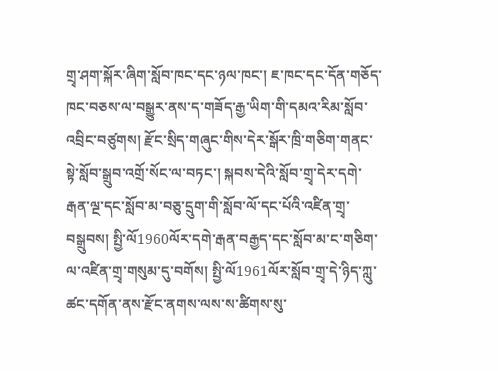གྲྭ་ཤག་སྐོར་ཞིག་སློབ་ཁང་དང་ཉལ་ཁང་། ཇ་ཁང་དང་དོན་གཅོད་ཁང་བཅས་ལ་བསྒྱུར་ནས་ད་གཟོད་རྒྱ་ཡིག་གི་དམའ་རིམ་སློབ་འབྲིང་བཙུགས། རྫོང་སྲིད་གཞུང་གིས་དེར་སྒོར་ཁྲི་གཅིག་གནང་སྟེ་སློབ་སྒྲུབ་འགྲོ་སོང་ལ་བཏང་། སྐབས་དེའི་སློབ་གྲྭ་དེར་དགེ་རྒན་ལྔ་དང་སློབ་མ་བཅུ་དྲུག་གི་སློབ་ལོ་དང་པོའི་འཛིན་གྲྭ་བསྒྲུབས། སྤྱི་ལོ1960ལོར་དགེ་རྒན་བརྒྱད་དང་སློབ་མ་ང་གཅིག་ལ་འཛིན་གྲྭ་གསུམ་དུ་བགོས། སྤྱི་ལོ1961ལོར་སློབ་གྲྭ་དེ་ཉིད་ཀླུ་ཚང་དགོན་ནས་རྫོང་ནགས་ལས་ས་ཚིགས་སུ་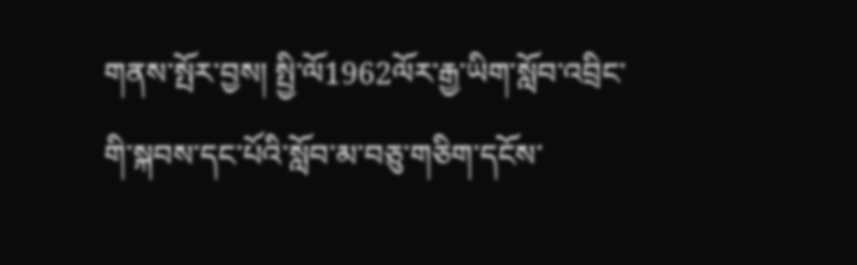གནས་སྤོར་བྱས། སྤྱི་ལོ1962ལོར་རྒྱ་ཡིག་སློབ་འབྲིང་གི་སྐབས་དང་པོའི་སློབ་མ་བཅུ་གཅིག་དངོས་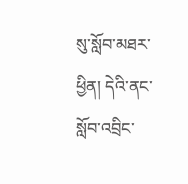སུ་སློབ་མཐར་ཕྱིན། དེའི་ནང་སློབ་འབྲིང་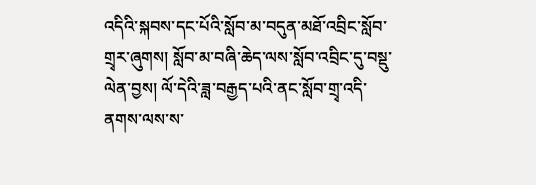འདིའི་སྐབས་དང་པོའི་སློབ་མ་བདུན་མཐོ་འབྲིང་སློབ་གྲྭར་ཞུགས། སློབ་མ་བཞི་ཆེད་ལས་སློབ་འབྲིང་དུ་བསྡུ་ལེན་བྱས། ལོ་དེའི་ཟླ་བརྒྱད་པའི་ནང་སློབ་གྲྭ་འདི་ནགས་ལས་ས་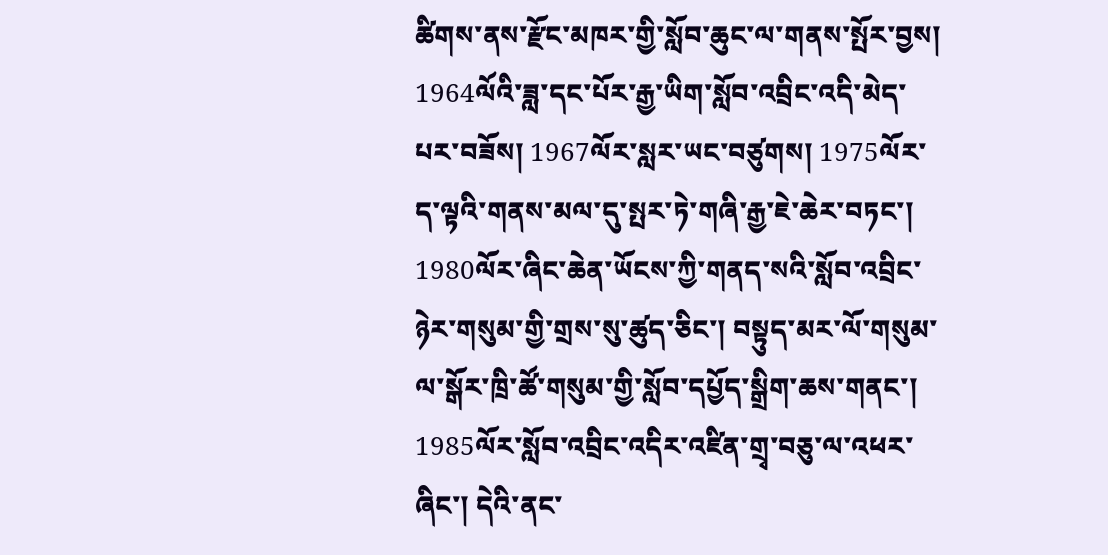ཚིགས་ནས་རྫོང་མཁར་གྱི་སློབ་ཆུང་ལ་གནས་སྤོར་བྱས། 1964ལོའི་ཟླ་དང་པོར་རྒྱ་ཡིག་སློབ་འབྲིང་འདི་མེད་པར་བཟོས། 1967ལོར་སླར་ཡང་བཙུགས། 1975ལོར་ད་ལྟའི་གནས་མལ་དུ་སྤར་ཏེ་གཞི་རྒྱ་ཇེ་ཆེར་བཏང་། 1980ལོར་ཞིང་ཆེན་ཡོངས་ཀྱི་གནད་སའི་སློབ་འབྲིང་ཉེར་གསུམ་གྱི་གྲས་སུ་ཚུད་ཅིང་། བསྟུད་མར་ལོ་གསུམ་ལ་སྒོར་ཁྲི་ཚོ་གསུམ་གྱི་སློབ་དཔྱོད་སྒྲིག་ཆས་གནང་། 1985ལོར་སློབ་འབྲིང་འདིར་འཛིན་གྲྭ་བཅུ་ལ་འཕར་ཞིང་། དེའི་ནང་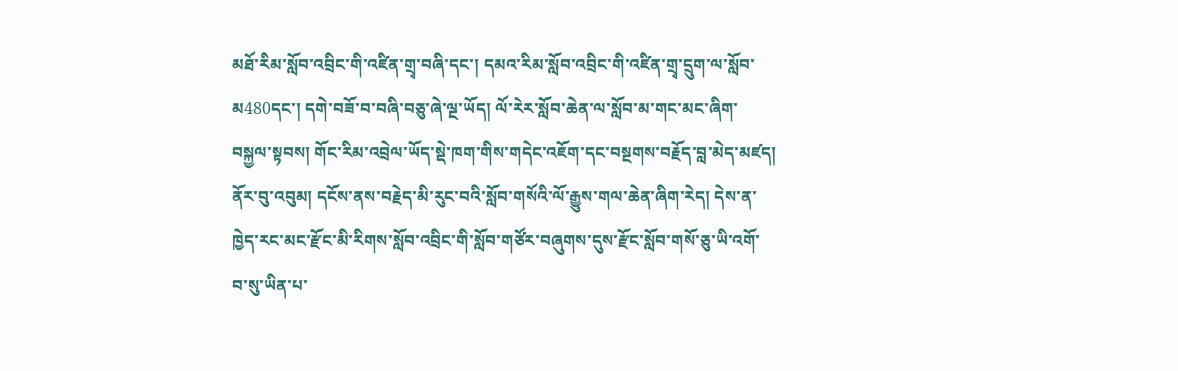མཐོ་རིམ་སློབ་འབྲིང་གི་འཛིན་གྲྭ་བཞི་དང་། དམའ་རིམ་སློབ་འབྲིང་གི་འཛིན་གྲྭ་དྲུག་ལ་སློབ་མ480དང་། དགེ་བཟོ་བ་བཞི་བཅུ་ཞེ་ལྔ་ཡོད། ལོ་རེར་སློབ་ཆེན་ལ་སློབ་མ་གང་མང་ཞིག་བསྐྱལ་སྟབས། གོང་རིམ་འབྲེལ་ཡོད་སྡེ་ཁག་གིས་གདེང་འཇོག་དང་བསྔགས་བརྗོད་བླ་མེད་མཛད།
ནོར་བུ་འབུམ། དངོས་ནས་བརྗེད་མི་རུང་བའི་སློབ་གསོའི་ལོ་རྒྱུས་གལ་ཆེན་ཞིག་རེད། དེས་ན་ཁྱེད་རང་མང་རྫོང་མི་རིགས་སློབ་འབྲིང་གི་སློབ་གཙོར་བཞུགས་དུས་རྫོང་སློབ་གསོ་ཅུ་ཡི་འགོ་བ་སུ་ཡིན་པ་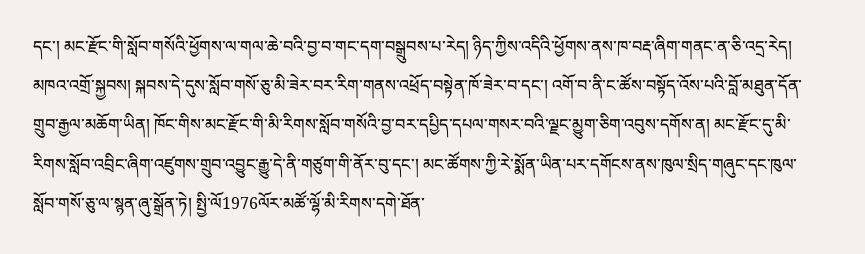དང་། མང་རྫོང་གི་སློབ་གསོའི་ཕྱོགས་ལ་གལ་ཆེ་བའི་བྱ་བ་གང་དག་བསྒྲུབས་པ་རེད། ཉིད་ཀྱིས་འདིའི་ཕྱོགས་ནས་ཁ་བརྡ་ཞིག་གནང་ན་ཅི་འདྲ་རེད།
མཁའ་འགྲོ་སྐྱབས། སྐབས་དེ་དུས་སློབ་གསོ་ཅུ་མི་ཟེར་བར་རིག་གནས་འཕྲོད་བསྟེན་ཁོ་ཟེར་བ་དང་། འགོ་བ་ནི་ང་ཚོས་བསྟོད་འོས་པའི་བློ་མཐུན་དོན་གྲུབ་རྒྱལ་མཆོག་ཡིན། ཁོང་གིས་མང་རྫོང་གི་མི་རིགས་སློབ་གསོའི་བྱ་བར་དཔྱིད་དཔལ་གསར་བའི་ལྗང་མྱུག་ཅིག་འབུས་དགོས་ན། མང་རྫོང་དུ་མི་རིགས་སློབ་འབྲིང་ཞིག་འཛུགས་གྲུབ་འབྱུང་རྒྱུ་དེ་ནི་གཙུག་གི་ནོར་བུ་དང་། མང་ཚོགས་ཀྱི་རེ་སྨོན་ཡིན་པར་དགོངས་ནས་ཁུལ་སྲིད་གཞུང་དང་ཁུལ་སློབ་གསོ་ཅུ་ལ་སྙན་ཞུ་སྒྲོན་ཏེ། སྤྱི་ལོ1976ལོར་མཚོ་ལྷོ་མི་རིགས་དགེ་ཐོན་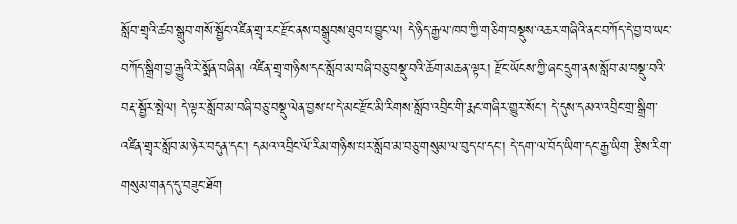སློབ་གྲྭའི་ཚབ་སྒྲུབ་གསོ་སྦྱོང་འཛིན་གྲྭ་རང་རྫོང་ནས་བསྒྲུབས་ཐུབ་པ་བྱུང་ལ། དེ་ཉིད་རྒྱལ་ཁབ་ཀྱི་གཅིག་བསྡུས་འཆར་གཞིའི་ནང་བཀོད་དེ་བྱ་བ་ཡང་བཀོད་སྒྲིག་བྱ་རྒྱུའི་རེ་སྨོན་བཞིན། འཛིན་གྲྭ་གཉིས་དང་སློབ་མ་བཞི་བཅུ་བསྡུ་བའི་ཆོག་མཆན་ལྟར། རྫོང་ཡོངས་ཀྱི་ཞང་དྲུག་ནས་སློབ་མ་བསྡུ་བའི་བརྡ་སྦྱོར་སྤེལ། དེ་ལྟར་སློབ་མ་བཞི་བཅུ་བསྡུ་ལེན་བྱས་པ་དེ་མང་རྫོང་མི་རིགས་སློབ་འབྲིང་གི་རྨང་གཞིར་གྱུར་སོང་། དེ་དུས་དམའ་འབྲིང་གྲ་སྒྲིག་འཛིན་གྲྭར་སློབ་མ་ཉེར་བདུན་དང་། དམའ་འབྲིང་ལོ་རིམ་གཉིས་པར་སློབ་མ་བཅུ་གསུམ་ལ་བུད་པ་དང་། དེ་དག་ལ་བོད་ཡིག་དང་རྒྱ་ཡིག རྩིས་རིག་གསུམ་གནད་དུ་བཟུང་ཐོག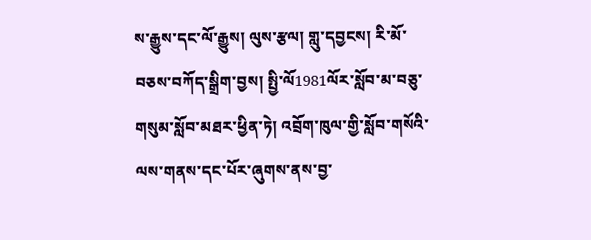ས་རྒྱུས་དང་ལོ་རྒྱུས། ལུས་རྩལ། གླུ་དབྱངས། རི་མོ་བཅས་བཀོད་སྒྲིག་བྱས། སྤྱི་ལོ1981ལོར་སློབ་མ་བཅུ་གསུམ་སློབ་མཐར་ཕྱིན་ཏེ། འབྲོག་ཁུལ་གྱི་སློབ་གསོའི་ལས་གནས་དང་པོར་ཞུགས་ནས་བྱ་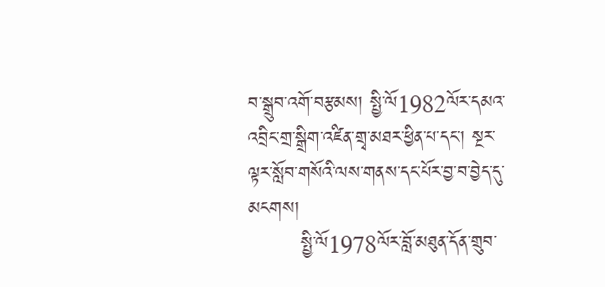བ་སྒྲུབ་འགོ་བརྩམས། སྤྱི་ལོ1982ལོར་དམའ་འབྲིང་གྲ་སྒྲིག་འཛིན་གྲྭ་མཐར་ཕྱིན་པ་དང་། སྔར་ལྟར་སློབ་གསོའི་ལས་གནས་དང་པོར་བྱ་བ་བྱེད་དུ་མངགས།
        སྤྱི་ལོ1978ལོར་བློ་མཐུན་དོན་གྲུབ་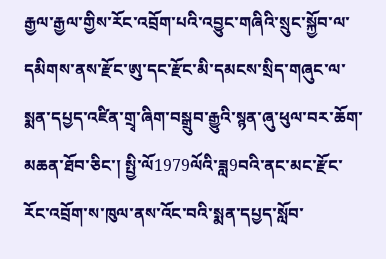རྒྱལ་རྒྱལ་གྱིས་རོང་འབྲོག་པའི་འབྱུང་གཞིའི་སྲུང་སྐྱོབ་ལ་དམིགས་ནས་རྫོང་ཨུ་དང་རྫོང་མི་དམངས་སྲིད་གཞུང་ལ་སྨན་དཔྱད་འཛིན་གྲྭ་ཞིག་བསྒྲུབ་རྒྱུའི་སྙན་ཞུ་ཕུལ་བར་ཆོག་མཆན་ཐོབ་ཅིང་། སྤྱི་ལོ1979ལོའི་ཟླ9བའི་ནང་མང་རྫོང་རོང་འབྲོག་ས་ཁུལ་ནས་འོང་བའི་སྨན་དཔྱད་སློབ་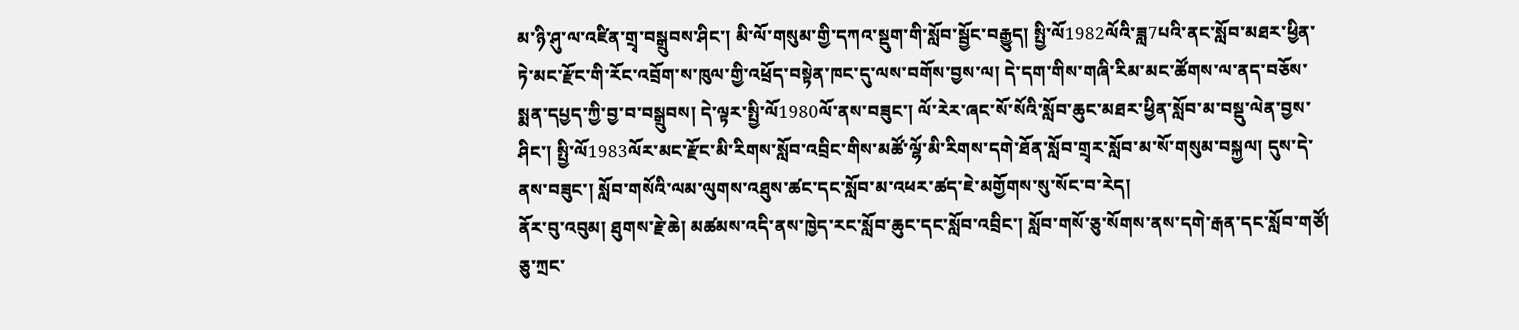མ་ཉི་ཤུ་ལ་འཛིན་གྲྭ་བསྒྲུབས་ཤིང་། མི་ལོ་གསུམ་གྱི་དཀའ་སྡུག་གི་སློབ་སྦྱོང་བརྒྱུད། སྤྱི་ལོ1982ལོའི་ཟླ7པའི་ནང་སློབ་མཐར་ཕྱིན་ཏེ་མང་རྫོང་གི་རོང་འབྲོག་ས་ཁུལ་གྱི་འཕྲོད་བསྟེན་ཁང་དུ་ལས་བགོས་བྱས་ལ། དེ་དག་གིས་གཞི་རིམ་མང་ཚོགས་ལ་ནད་བཅོས་སྨན་དཔྱད་ཀྱི་བྱ་བ་བསྒྲུབས། དེ་ལྟར་སྤྱི་ལོ1980ལོ་ནས་བཟུང་། ལོ་རེར་ཞང་སོ་སོའི་སློབ་ཆུང་མཐར་ཕྱིན་སློབ་མ་བསྡུ་ལེན་བྱས་ཤིང་། སྤྱི་ལོ1983ལོར་མང་རྫོང་མི་རིགས་སློབ་འབྲིང་གིས་མཚོ་ལྷོ་མི་རིགས་དགེ་ཐོན་སློབ་གྲྭར་སློབ་མ་སོ་གསུམ་བསྐྱལ། དུས་དེ་ནས་བཟུང་། སློབ་གསོའི་ལམ་ལུགས་འཐུས་ཚང་དང་སློབ་མ་འཕར་ཚད་ཇེ་མགྱོགས་སུ་སོང་བ་རེད།
ནོར་བུ་འབུམ། ཐུགས་རྗེ་ཆེ། མཚམས་འདི་ནས་ཁྱེད་རང་སློབ་ཆུང་དང་སློབ་འབྲིང་། སློབ་གསོ་ཅུ་སོགས་ནས་དགེ་རྒན་དང་སློབ་གཙོ། ཅུ་ཀྲང་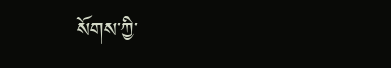སོགས་ཀྱི་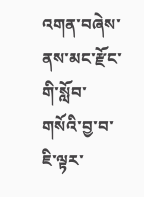འགན་བཞེས་ནས་མང་རྫོང་གི་སློབ་གསོའི་བྱ་བ་ཇི་ལྟར་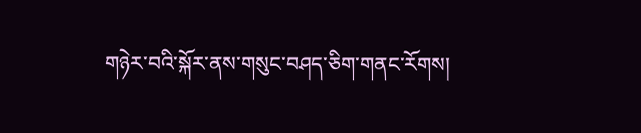གཉེར་བའི་སྐོར་ནས་གསུང་བཤད་ཅིག་གནང་རོགས།